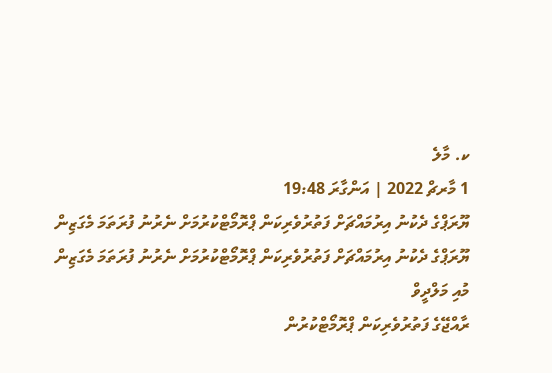ކ. މާލެ
1 މާރޗް 2022 | އަންގާރަ 19:48
ޔޫރަޕްގެ ދެކުނު އިރުމައްޗަށް ފަތުރުވެރިކަން ޕްރޮމޯޓްކުރުމަށް ނެރުނު ފުރަތަމަ މެގަޒިން
ޔޫރަޕްގެ ދެކުނު އިރުމައްޗަށް ފަތުރުވެރިކަން ޕްރޮމޯޓްކުރުމަށް ނެރުނު ފުރަތަމަ މެގަޒިން
މުއި މަލްދީވް
ރާއްޖޭގެ ފަތުރުވެރިކަން ޕްރޮމޯޓްކުރުން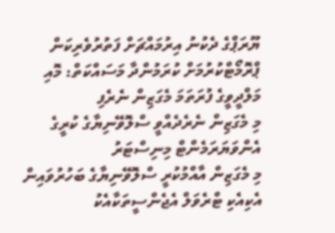ޔޫރަޕްގެ ދެކުނު އިރުމައްޗަށް ފަތުރުވެރިކަން ޕްރޮމޯޓްކުރުމަށް ކުރަމުންދާ މަސައްކަތް: މޮއި މަލްދީވީގެ ފުރަތަމަ މެގަޒިން ނެރެފި
މި މެގަޒިން ނެރެދެއްވީ ސްލޮވޭނިޔާގެ ކުރީގެ އެންވަޔަރަމެންޓް މިނިސްޓަރު
މި މެގަޒިން އާއްމުކުރީ ސްލޮވޭނިޔާގެ ބަހުރުވައިން
އެކިއެކި ޓްރެވަލް އެޖެންސީތަކާއެކު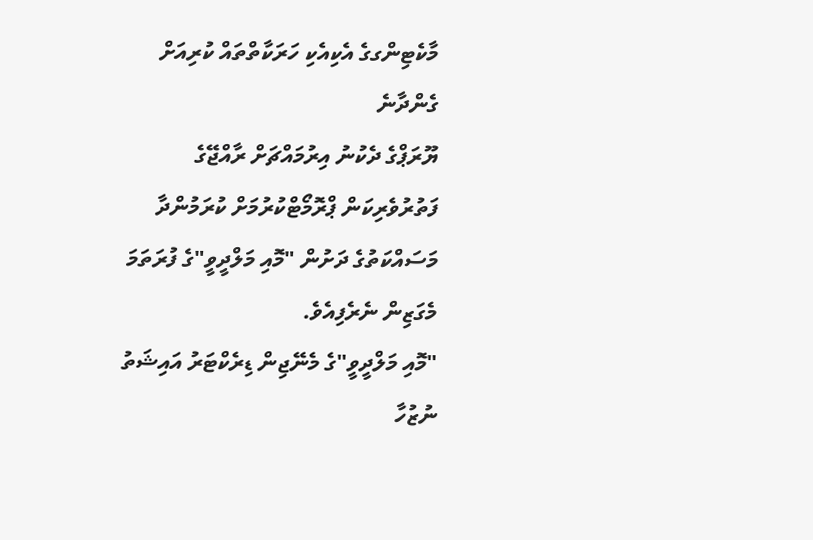މާކެޓިންގގެ އެކިއެކި ހަރަކާތްތައް ކުރިއަށް ގެންދާނެ
ޔޫރަޕްގެ ދެކުނު އިރުމައްޗަށް ރާއްޖޭގެ ފަތުރުވެރިކަން ޕްރޮމޯޓްކުރުމަށް ކުރަމުންދާ މަސައްކަތުގެ ދަށުން "މޮއި މަލްދީވީ"ގެ ފުރަތަމަ މެގަޒިން ނެރެފިއެވެ.
"މޮއި މަލްދީވީ"ގެ މެނޭޖިން ޑިރެކްޓަރު އައިޝަތު ނުޒުހާ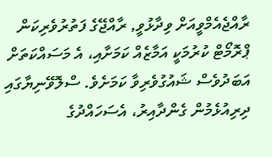ރާއްޖެއެމްވީއަށް ވިދާޅުވީ, ރާއްޖޭގެ ފަތުރުވެރިކަން ޕްރޮމޯޓް ކުރުމަކީ އަމާޒެއް ކަމަށާއި، އެ މަސައްކަތަށް އަބަދުވެސް ޝައުގުވެރިވާ ކަމަށެވެ. ސްލޮވޭނިޔާގައި ދިރިއުޅެމުން ގެންދާއިރު، އެސަހައްދުގެ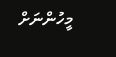މީހުންނަށް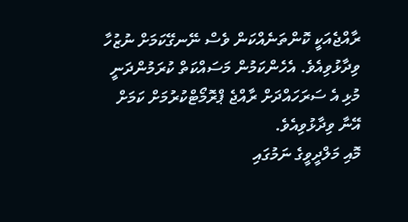ރާއްޖެއަކީ ކޮންތަނެއްކަން ވެސް ނޭނގޭކަމަށް ނުޒުހާ ވިދާޅުވިއެވެ. އެހެންކަމުން މަސައްކަތް ކުރަމުންދަނީ މުޅި އެ ސަރަހައްދަށް ރާއްޖެ ޕްރޮމޯޓްކުރުމަށް ކަމަށް އޭނާ ވިދާޅުވިއެވެ.
މޮއި މަލްދީވީގެ ނަމުގައި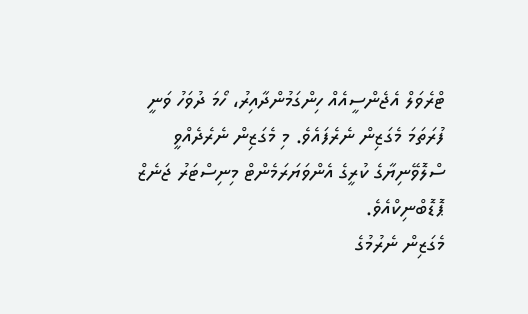ޓްރެވަލް އެޖެންސީއެއް ހިންގަމުންދާއިރު، ހޯމަ ދުވަހު ވަނީ ފުރަތަމަ މެގަޒިން ނެރެފައެވެ. މި މެގަޒިން ނެރެދެއްވީ ސްލޮވޭނިޔާގެ ކުރީގެ އެންވަޔަރަމެންޓް މިނިސްޓަރު ޖަނެޒް ޕޮޑޮބްނިކްއެވެ.
މެގަޒިން ނެރުމުގެ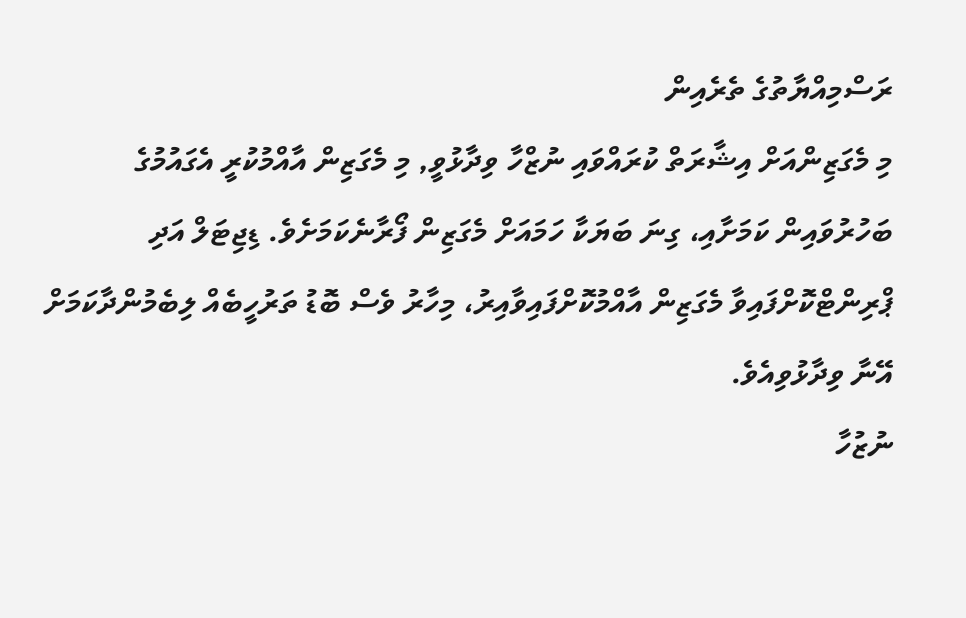ރަސްމިއްޔާތުގެ ތެރެއިން
މި މެގަޒިންއަށް އިޝާރަތް ކުރައްވައި ނުޒްހާ ވިދާޅުވީ, މި މެގަޒިން އާއްމުކުރީ އެގައުމުގެ ބަހުރުވައިން ކަމަށާއި، ގިނަ ބަޔަކާ ހަމައަށް މެގަޒިން ފޯރާނެކަމަށެވެ. ޑިޖިޓަލް އަދި ޕްރިންޓްކޮށްފައިވާ މެގަޒިން އާއްމުކޮށްފައިވާއިރު، މިހާރު ވެސް ބޮޑު ތަރުހީބެއް ލިބެމުންދާކަމަށް އޭނާ ވިދާޅުވިއެވެ.
ނުޒުހާ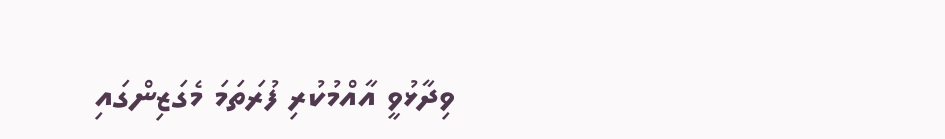ވިދާޅުވީ އާއްމުކުރި ފުރަތަމަ މެގަޒިންގައި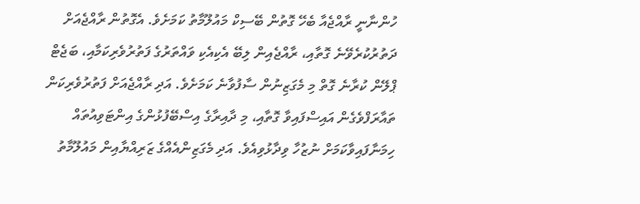ހުންނާނީ ރާއްޖެއާ ބެހޭ ގޮތުން ބޭސިކް މައުލޫމާތު ކަމަށެވެ. އެގޮތުން ރާއްޖެއަށް ދަތުރުކުރެވޭނެ ގޮތާއި، ރާއްޖެއިން ލިބޭ އެކިއެކި ވައްތަރުގެ ފަތުރުވެރިކަމާއި، ބަޖެޓް ޕްލޭން ކުރާނެ ގޮތް މި މެގަޒިނުން ސާފުވާނެ ކަމަށެވެ. އަދި ރާއްޖެއަށް ފަތުރުވެރިކަން ތައާރަފްވެގެން އައިސްފައިވާ ގޮތާއި، މި ދާއިރާގެ އިސްބޭފުޅުންގެ އިންޓަވިއުތައް ހިމަނާފައިވާކަމަށް ނުޒުހާ ވިދާޅުވިއެވެ. އަދި މެގަޒިންއެއްގެ ޒަރިއްޔާއިން މައުލޫމާތު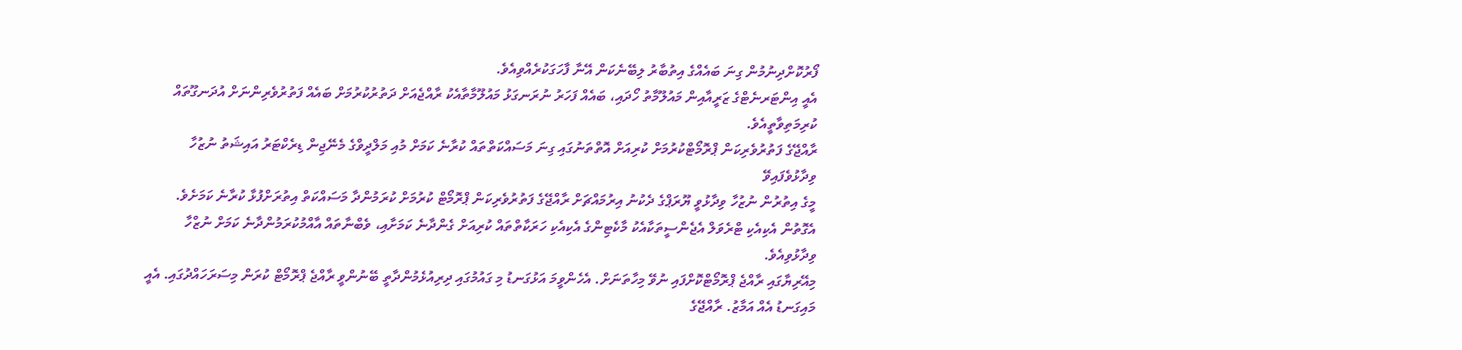ފޯރުކޮށްދިނުމުން ގިނަ ބައެއްގެ އިތުބާރު ލިބޭނެކަން އޭނާ ފާހަގަކުރެއްވިއެވެ.
އެއީ އިންޓަރނެޓްގެ ޒަރީއާއިން މައުލޫމާތު ހޯދައި، ބައެއް ފަހަރު ނުރަނގަޅު މައުލޫމާތާއެކު ރާއްޖެއަށް ދަތުރުކުރުމަށް ބައެއް ފަތުރުވެރިންނަށް އުދަނގޫތައް ކުރިމަތިވާތީއެވެ.
ރާއްޖޭގެ ފަތުރުވެރިކަން ޕްރޮމޯޓްކުރުމަށް ކުރިއަށް އޮތްތަނުގައި ގިނަ މަސައްކަތްތައް ކުރާނެ ކަމަށް މުއި މަލްދީވްގެ މެނޭޖިން ޑިރެކްޓަރު އައިޝަތު ނުޒުހާ ވިދާޅުވެފައިވޭ
މީގެ އިތުރުން ނުޒުހާ ވިދާޅުވީ ޔޫރަޕްގެ ދެކުނު އިރުމައްޗަށް ރާއްޖޭގެ ފަތުރުވެރިކަން ޕްރޮމޯޓް ކުރުމަށް ކުރަމުންދާ މަސައްކަތް އިތުރަށްފުޅާ ކުރާނެ ކަމަށެވެ. އެގޮތުން އެކިއެކި ޓްރެވަލް އެޖެންސީތަކާއެކު މާކެޓިންގެ އެކިއެކި ހަރަކާތްތައް ކުރިއަށް ގެންދާނެ ކަމަށާއި، ވެބްނާތައް އާއްމުކުރަމުންދާނެ ކަމަށް ނުޒްހާ ވިދާޅުވިއެވެ.
މިއޭރިޔާގައި ރާއްޖެ ޕްރޮމޯޓްކޮށްފައި ނުވޭ މިހާތަނަށް. އެހެންވީމަ އަޅުގަނޑު މި ގައުމުގައި ދިރިއުޅެމުންދާތީ ބޭނުންވީ ރާއްޖެ ޕްރޮމޯޓް ކުރަން މިސަރަހައްދުގައި. އެއީ މައިގަނޑު އެއް އަމާޒު. ރާއްޖޭގެ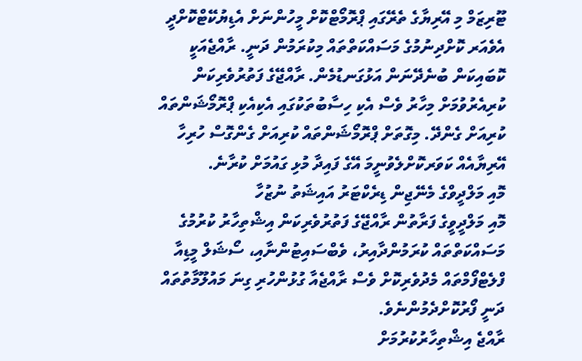ޓޫރިޒަމް މި އޭރިޔާގެ ތެރޭގައި ޕްރޮމޯޓްކޮށް މީހުންނަށް އެޑިޔުކޭޓްކޮށްދީ އެވެއަރ ކޮށްދިނުމުގެ މަސައްކަތްތައް މިކުރަމުން ދަނީ. ރާއްޖެއަކީ ކޮބައިކަން ބުނެދޭނަން އަޅުގަނޑުމެން. ރާއްޖޭގެ ފަތުރުވެރިކަން ކުރިއެރުވުމަށް މިހާރު ވެސް އެކި ހިސާބުތަކުގައި އެކިއެކި ޕްރޮމޯޝަންތައް ކުރިއަށް ގެންދޭ. މިގޮތަށް ޕްރޮމޯޝަންތައް ކުރިއަށް ގެންގޮސް ހުރިހާ އޭރިޔާއެއް ކަވަރކޮށްލެވުނީމަ އޭގެ ފައިދާ މުޅި ގައުމަށް ކުރާނެ.
މޮއި މަލްދީވްގެ މެނޭޖިން ޑިރެކްޓަރު އައިޝަތު ނުޒުހާ
މޮއި މަލްދީވީގެ ފަރާތުން ރާއްޖޭގެ ފަތުރުވެރިކަން އިޝްތިހާރު ކުރުމުގެ މަސައްކަތްތައް ކުރަމުންދާއިރު، ވެބްސައިޓުންނާއި، ސޯޝަލް މީޑިއާ ފްލެޓްފޯމްތައް މެދުވެރިކޮށް ވެސް ރާއްޖެއާ ގުޅުންހުރި ގިނަ މައުލޫމާތުތައް ދަނީ ފޯރުކޮށްދެމުންނެވެ.
ރާއްޖެ އިޝްތިހާރުކުރުމަށް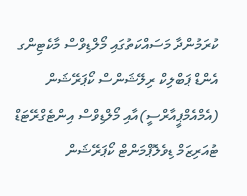ކުރަމުންދާ މަސައްކަތުގައި މޯލްޑިވްސް މާކެޓިންގ އެންޑް ޕަބްލިކް ރިލޭޝަންސް ކޯޕަރޭޝަން (އެމްއެމްޕީއާރްސީ)އާއި މޯލްޑިވްސް އިންޓެގްރޭޓަޑް ޓުއަރިޒަމް ޑިވެލޮޕްމަންޓް ކޯޕަރޭޝަން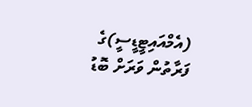(އެމްއައިޓީޑީސީ)ގެ ފަރާތުން ވަރަށް ބޮޑު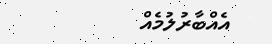އެއްބާރުލުމެއް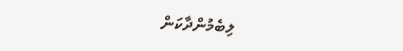ލިބެމުންދާކަން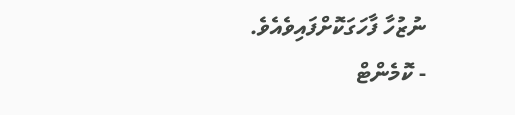ނުޒުހާ ފާހަގަކޮށްފައިވެއެވެ.
- ކޮމެންޓް